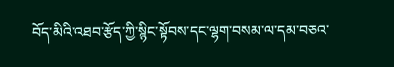བོད་མིའི་འཐབ་རྩོད་ཀྱི་སྙིང་སྟོབས་དང་ལྷག་བསམ་ལ་དམ་བཅའ་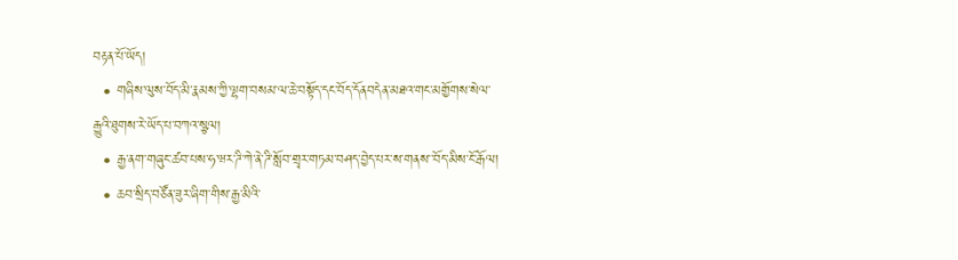བརྟན་པོ་ཡོད།
  • གཞིས་ལུས་བོད་མི་རྣམས་ཀྱི་ལྷག་བསམ་ལ་ཆེ་བསྟོད་དང་བོད་དོནབདེན་མཐའ་གང་མགྱོགས་སེལ་རྒྱུའི་ཐུགས་རེ་ཡོད་པ་བཀའ་སྩལ།
  • རྒྱ་ནག་གཞུང་ཚབ་པས་ཧ་ཝར་ཌི་ཀེ་ནེ་ཌི་སློབ་གྲྭར་གཏམ་བཤད་བྱེད་པར་ས་གནས་་བོད་མིས་ངོ་རྒོལ།
  • ཆབ་སྲིད་བཙོན་ཟུར་ཞིག་གིས་རྒྱ་མིའི་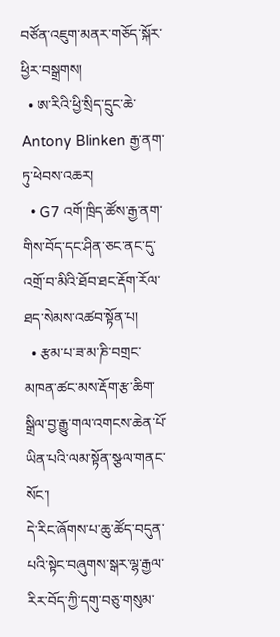བཙོན་འཇུག་མནར་གཅོད་སྐོར་ཕྱིར་བསྒྲགས།
  • ཨ་རིའི་ཕྱི་སྲིད་དྲུང་ཆེ་ Antony Blinken རྒྱ་ནག་ཏུ་ཕེབས་འཆར།
  • G7 འགོ་ཁྲིད་ཚོས་རྒྱ་ནག་གིས་བོད་དང་ཤིན་ཅང་ནང་དུ་འགྲོ་བ་མིའི་ཐོབ་ཐང་རྡོག་རོལ་ཐད་སེམས་འཚབ་སྟོན་པ།
  • རྩམ་པ་ཟ་མ་ཎི་བགྲང་མཁན་ཚང་མས་རྡོག་རྩ་ཆིག་སྒྲིལ་བྱ་རྒྱུ་གལ་འགངས་ཆེན་པོ་ཡིན་པའི་ལམ་སྟོན་སྩལ་གནང་སོང་།
དེ་རིང་ཞོགས་པ་ཆུ་ཚོད་བདུན་པའི་སྟེང་བཞུགས་སྒར་ལྷ་རྒྱལ་རིར་བོད་ཀྱི་དགུ་བཅུ་གསུམ་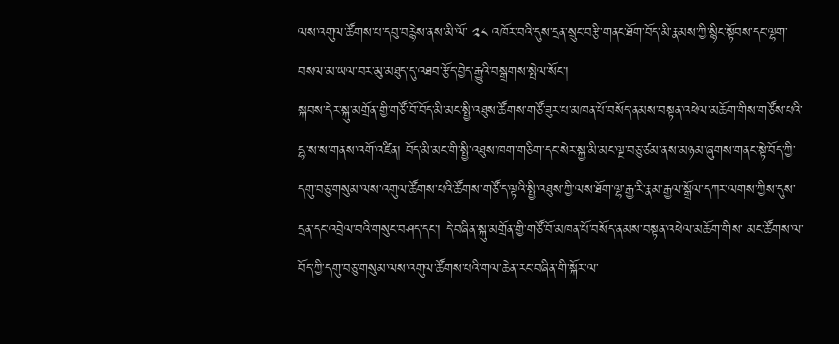ལས་འགུལ་ཚོགས་པ་དབུ་བརྙེས་ནས་མི་ལོ་ ༢༨ འཁོར་བའི་དུས་དྲན་སྲུང་བརྩི་གནང་ཐོག་བོད་མི་རྣམས་ཀྱི་སྙིང་སྟོབས་དང་ལྷག་བསལ་མ་ཡལ་བར་མུ་མཐུད་དུ་འཐབ་རྩོད་བྱེད་རྒྱུའི་བསྒྲགས་སྤེལ་སོང་།
སྐབས་དེར་སྐུ་མགྲོན་གྱི་གཙོ་བོ་བོད་མི་མང་སྤྱི་འཐུས་ཚོགས་གཙོ་ཟུར་པ་མཁན་པོ་བསོད་ནམས་བསྟན་འཕེལ་མཆོག་གིས་གཙོས་པའི་དྷ་ས་ས་གནས་འགོ་འཛིན། བོད་མི་མང་གི་སྤྱི་འཐུས་ཁག་གཅིག་དང་སེར་སྐྱ་མི་མང་ལྔ་བཅུ་ཙམ་ནས་མཉམ་ཞུགས་གནང་སྟེ་བོད་ཀྱི་དགུ་བཅུ་གསུམ་ལས་འགུལ་ཚོགས་པའི་ཚོགས་གཙོ་ད་ལྟའི་སྤྱི་འཐུས་ཀྱི་ལས་ཐོག་ལྷ་རྒྱ་རི་རྣམ་རྒྱལ་སྒྲོལ་དཀར་ལགས་ཀྱིས་དུས་དྲན་དང་འབྲེལ་བའི་གསུང་བཤད་དང་། དེ་བཞིན་སྐུ་མགྲོན་གྱི་གཙོ་བོ་མཁན་པོ་བསོད་ནམས་བསྟན་འཕེལ་མཆོག་གིས་ མང་ཚོགས་ལ་བོད་ཀྱི་དགུ་བཅུ་གསུམ་ལས་འགུལ་ཚོགས་པའི་གལ་ཆེན་རང་བཞིན་གི་སྐོར་ལ་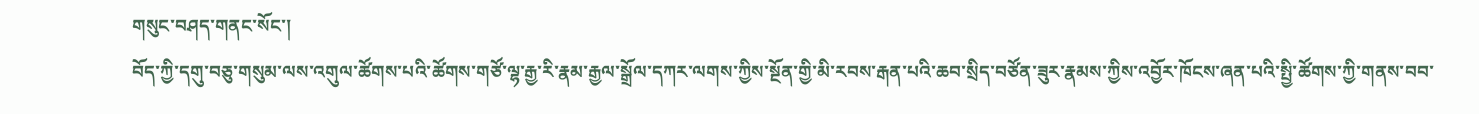གསུང་བཤད་གནང་སོང་།
བོད་ཀྱི་དགུ་བཅུ་གསུམ་ལས་འགུལ་ཚོགས་པའི་ཚོགས་གཙོ་ལྷ་རྒྱ་རི་རྣམ་རྒྱལ་སྒྲོལ་དཀར་ལགས་ཀྱིས་སྔོན་གྱི་མི་རབས་རྒན་པའི་ཆབ་སྲིད་བཙོན་ཟུར་རྣམས་ཀྱིས་འབྱོར་ཁོངས་ཞན་པའི་སྤྱི་ཚོགས་ཀྱི་གནས་བབ་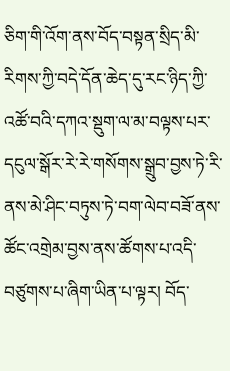ཅིག་གི་འོག་ནས་བོད་བསྟན་སྲིད་མི་རིགས་ཀྱི་བདེ་དོན་ཆེད་དུ་རང་ཉིད་ཀྱི་འཚོ་བའི་དཀའ་སྡུག་ལ་མ་བལྟས་པར་དངུལ་སྒོར་རེ་རེ་གསོགས་སྒྲུབ་བྱས་ཏེ་རི་ནས་མེ་ཤིང་བཏུས་ཏེ་བག་ལེབ་བཟོ་ནས་ཚོང་འགྲེམ་བྱས་ནས་ཚོགས་པ་འདི་བཙུགས་པ་ཞིག་ཡིན་པ་ལྟར། བོད་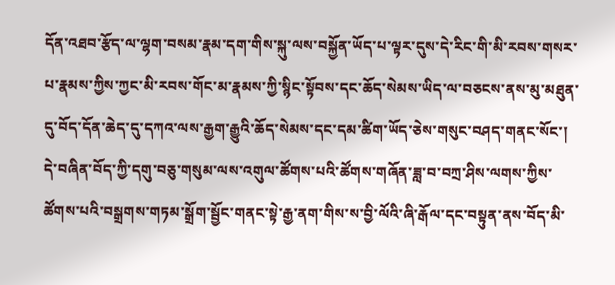དོན་འཐབ་རྩོད་ལ་ལྷག་བསམ་རྣམ་དག་གིས་སྐུ་ལས་བསྐྱོན་ཡོད་པ་ལྟར་དུས་དེ་རིང་གི་མི་རབས་གསར་པ་རྣམས་ཀྱིས་ཀྱང་མི་རབས་གོང་མ་རྣམས་ཀྱི་སྙིང་སྟོབས་དང་ཆོད་སེམས་ཡིད་ལ་བཅངས་ནས་མུ་མཐུན་དུ་བོད་དོན་ཆེད་དུ་དཀའ་ལས་རྒྱག་རྒྱུའི་ཆོད་སེམས་དང་དམ་ཚིག་ཡོད་ཅེས་གསུང་བཤད་གནང་སོང་།
དེ་བཞིན་བོད་ཀྱི་དགུ་བཅུ་གསུམ་ལས་འགུལ་ཚོགས་པའི་ཚོགས་གཞོན་ཟླ་བ་བཀྲ་ཤིས་ལགས་ཀྱིས་ཚོགས་པའི་བསྒྲགས་གཏམ་སྒྲོག་སྦྱོང་གནང་སྟེ་རྒྱ་ནག་གིས་ས་བྱི་ལོའི་ཞི་རྒོལ་དང་བསྟུན་ནས་བོད་མི་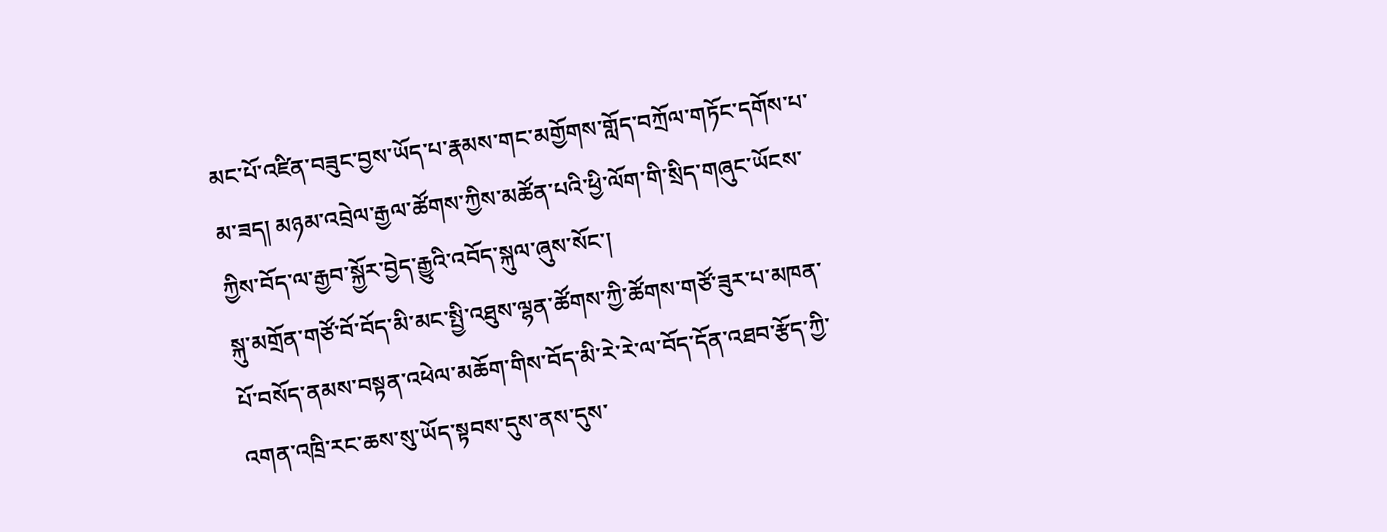མང་པོ་འཛིན་བཟུང་བྱས་ཡོད་པ་རྣམས་གང་མགྱོགས་གློད་བཀྲོལ་གཏོང་དགོས་པ་མ་ཟད། མཉམ་འབྲེལ་རྒྱལ་ཚོགས་ཀྱིས་མཚོན་པའི་ཕྱི་ལོག་གི་སྲིད་གཞུང་ཡོངས་ཀྱིས་བོད་ལ་རྒྱབ་སྐྱོར་བྱེད་རྒྱུའི་འབོད་སྐུལ་ཞུས་སོང་།
སྐུ་མགྲོན་གཙོ་བོ་བོད་མི་མང་སྤྱི་འཐུས་ལྷན་ཚོགས་ཀྱི་ཚོགས་གཙོ་ཟུར་པ་མཁན་པོ་བསོད་ནམས་བསྟན་འཕེལ་མཆོག་གིས་བོད་མི་རེ་རེ་ལ་བོད་དོན་འཐབ་རྩོད་ཀྱི་འགན་འཁྲི་རང་ཆས་སུ་ཡོད་སྟབས་དུས་ནས་དུས་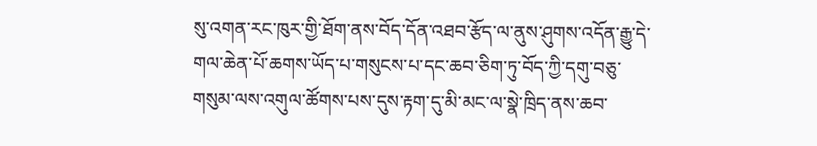སུ་འགན་རང་ཁུར་གྱི་ཐོག་ནས་བོད་དོན་འཐབ་རྩོད་ལ་ནུས་ཤུགས་འདོན་རྒྱུ་དེ་གལ་ཆེན་པོ་ཆགས་ཡོད་པ་གསུངས་པ་དང་ཆབ་ཅིག་ཏུ་བོད་ཀྱི་དགུ་བཅུ་གསུམ་ལས་འགུལ་ཚོགས་པས་དུས་རྟག་དུ་མི་མང་ལ་སྣེ་ཁྲིད་ནས་ཆབ་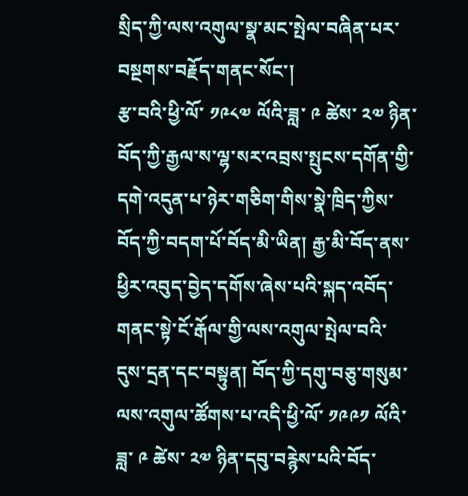སྲིད་ཀྱི་ལས་འགུལ་སྣ་མང་སྤེལ་བཞིན་པར་བསྔགས་བརྗོད་གནང་སོང་།
རྩ་བའི་ཕྱི་ལོ་ ༡༩༨༧ ལོའི་ཟླ་ ༩ ཚེས་ ༢༧ ཉིན་བོད་ཀྱི་རྒྱལ་ས་ལྷ་སར་འབྲས་སྤུངས་དགོན་གྱི་དགེ་འདུན་པ་ཉེར་གཅིག་གིས་སྣེ་ཁྲིད་ཀྱིས་བོད་ཀྱི་བདག་པོ་བོད་མི་ཡིན། རྒྱ་མི་བོད་ནས་ཕྱིར་འབུད་བྱེད་དགོས་ཞེས་པའི་སྐད་འབོད་གནང་སྟེ་ངོ་རྒོལ་གྱི་ལས་འགུལ་སྤེལ་བའི་དུས་དྲན་དང་བསྟུན། བོད་ཀྱི་དགུ་བཅུ་གསུམ་ལས་འགུལ་ཚོགས་པ་འདི་ཕྱི་ལོ་ ༡༩༩༡ ལོའི་ཟླ་ ༩ ཚེས་ ༢༧ ཉིན་དབུ་བརྙེས་པའི་བོད་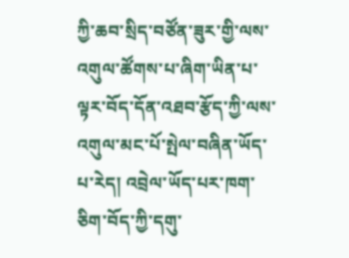ཀྱི་ཆབ་སྲིད་བཙོན་ཟུར་གྱི་ལས་འགུལ་ཚོགས་པ་ཞིག་ཡིན་པ་ལྟར་བོད་དོན་འཐབ་རྩོད་ཀྱི་ལས་འགུལ་མང་པོ་སྤེལ་བཞིན་ཡོད་པ་རེད། འབྲེལ་ཡོད་པར་ཁག་ཅིག་བོད་ཀྱི་དགུ་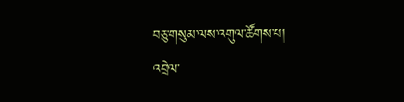བཅུ་གསུམ་ལས་འགུལ་ཚོགས་པ།
འབྲེལ་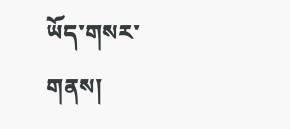ཡོད་གསར་གནས།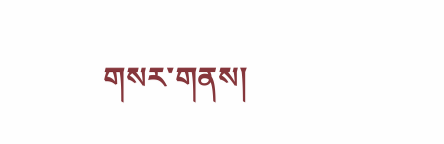གསར་གནས།